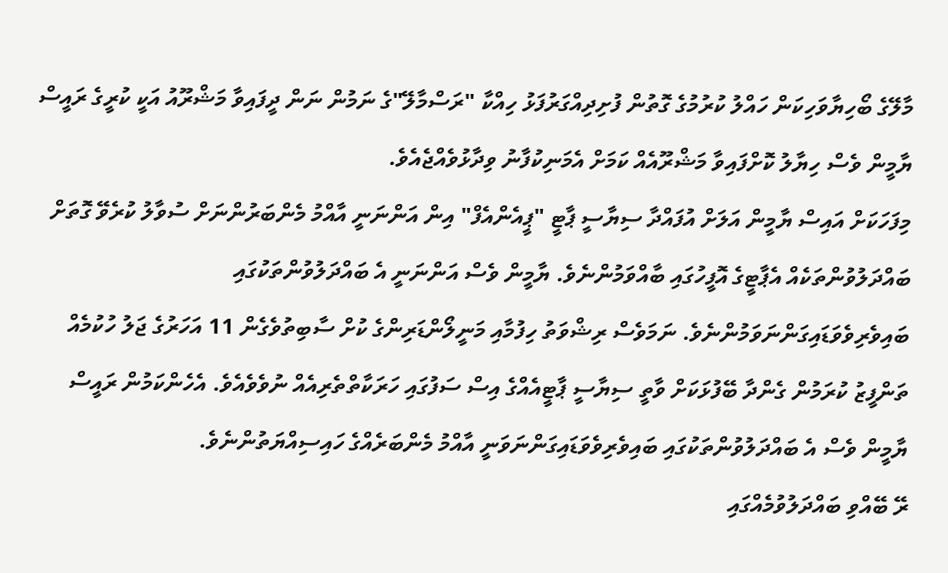މާލޭގެ ބޯހިޔާވަހިކަން ހައްލު ކުރުމުގެ ގޮތުން ފުށިދިއްގަރުފަޅު ހިއްކާ "ރަސްމާލޭ"ގެ ނަމުން ނަން ދީފައިވާ މަޝްރޫއު އަކީ ކުރީގެ ރައީސް ޔާމީން ވެސް ހިޔާލު ކޮށްފައިވާ މަޝްރޫއެއް ކަމަށް އެމަނިކުފާނު ވިދާޅުވެއްޖެއެވެ.
މިފަހަކަށް އައިސް ޔާމީން އަލަށް އުފައްދާ ސިޔާސީ ޕާޓީ "ޕީއެންއެފް" އިން އަންނަނީ އާއްމު މެންބަރުންނަށް ސުވާލު ކުރެވޭ ގޮތަށް ބައްދަލުވުންތަކެއް އެޕާޓީގެ އޮފީހުގައި ބާއްވަމުންނެވެ. ޔާމީން ވެސް އަންނަނީ އެ ބައްދަލުވުންތަކުގައި ބައިވެރިވެވަޑައިގަންނަވަމުންނެވެ. ނަމަވެސް ރިޝްވަތު ހިފުމާއި މަނީލޯންޑަރިންގެ ކުށް ސާބިތުވެގެން 11 އަހަރުގެ ޖަލު ހުކުމެއް ތަންފީޒު ކުރަމުން ގެންދާ ބޭފުޅަކަށް ވާތީ ސިޔާސީ ޕާޓީއެއްގެ އިސް ސަފުގައި ހަރަކާތްތެރިއެއް ނުވެވެއެވެ. އެހެންކަމުން ރައީސް ޔާމީން ވެސް އެ ބައްދަލުވުންތަކުގައި ބައިވެރިވެވަޑައިގަންނަވަނީ އާއްމު މެންބަރެއްގެ ހައިސިއްޔަތުންނެވެ.
ރޭ ބޭއްވި ބައްދަލުވުމެއްގައި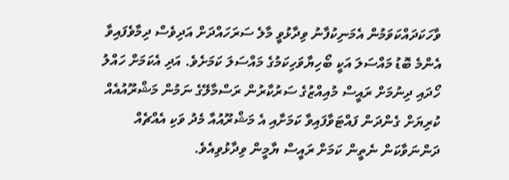ވާހަކަދައްކަވަމުން އެމަނިކުފާނު ވިދާޅުވީ މާލެ ސަރަހައްދަށް އަދިވެސް ދިމާވެފައިވާ އެންމެ ބޮޑު މައްސަލަ އަކީ ބޯހިޔާވަހިކަމުގެ މައްސަލަ ކަމަށެވެ. އަދި އެކަމަށް ހައްލު ހޯދައި ދިނުމަށް ރައީސް މުއިއްޒުގެ ސަރުކާރުން ރަސްމާލޭގެ ނަމުން މަޝްރޫއުއެއް ކުރިޔަށް ގެންދަން ފައްޓަވާފައިވާ ކަމަށާއި އެ މަޝްރޫއުއާ މެދު ވަކި އެއްޗެއް ދަންނަވާކަން ނެތީން ކަމަށް ރައީސް ޔާމީން ވިދާޅުވިއެވެ.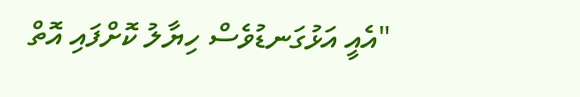"އެއީ އަޅުގަނޑުވެސް ހިޔާލު ކޮށްފައި އޮތް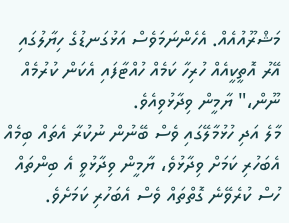މަޝްރޫއުއެއް. އެހެންނަމަވެސް އަޅުގަނޑުގެ ހިޔާލުގައި އޭރު އޮތީކީއެއް ހުރިހާ ކަމެއް ހުއްޓާފައި އެކަން ކުރުމެއް ނޫން،" ޔާމީން ވިދާޅުވިއެވެ.
މާލެ އަދި ހުޅުމާލޭގައި ވެސް ބޭނުން ނުކުރާ އެތައް ބިމެއް އެބަހުރި ކަމަށް ވިދާޅުވެ، ޔާމީން ވިދާޅުވީ އެ ބިންތައް ހުސް ކުރެވޭނެ ގޮތްތައް ވެސް އެބަހުރި ކަމަށެވެ.